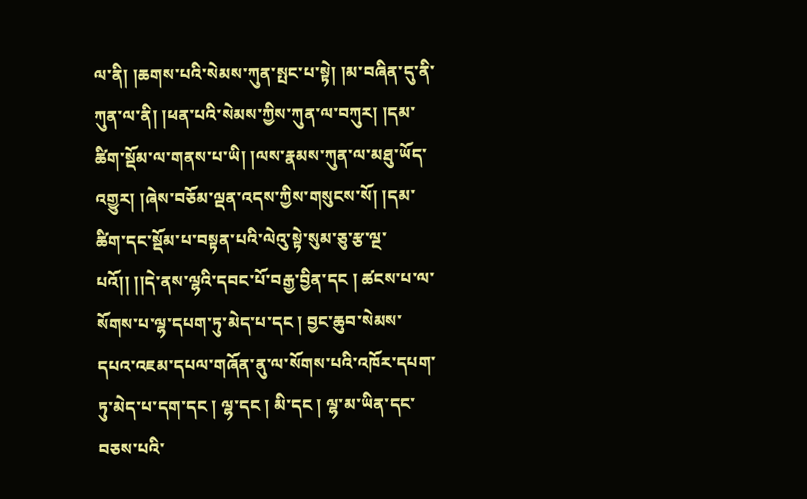ལ་ནི། །ཆགས་པའི་སེམས་ཀུན་སྤང་པ་སྟེ། །མ་བཞིན་དུ་ནི་ཀུན་ལ་ནི། །ཕན་པའི་སེམས་ཀྱིས་ཀུན་ལ་བཀུར། །དམ་ཚིག་སྡོམ་ལ་གནས་པ་ཡི། །ལས་རྣམས་ཀུན་ལ་མཐུ་ཡོད་འགྱུར། །ཞེས་བཅོམ་ལྡན་འདས་ཀྱིས་གསུངས་སོ། །དམ་ཚིག་དང་སྡོམ་པ་བསྟན་པའི་ལེའུ་སྟེ་སུམ་ཅུ་རྩ་ལྔ་པའོ།། །།དེ་ནས་ལྷའི་དབང་པོ་བརྒྱ་བྱིན་དང ། ཚངས་པ་ལ་སོགས་པ་ལྷ་དཔག་ཏུ་མེད་པ་དང ། བྱང་ཆུབ་སེམས་དཔའ་འཇམ་དཔལ་གཞོན་ནུ་ལ་སོགས་པའི་འཁོར་དཔག་ཏུ་མེད་པ་དག་དང ། ལྷ་དང ། མི་དང ། ལྷ་མ་ཡིན་དང་བཅས་པའི་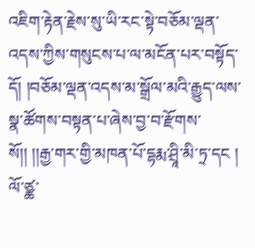འཇིག་རྟེན་རྗེས་སུ་ཡི་རང་སྟེ་བཅོམ་ལྡན་འདས་ཀྱིས་གསུངས་པ་ལ་མངོན་པར་བསྟོད་དོ། །བཅོམ་ལྡན་འདས་མ་སྒྲོལ་མའི་རྒྱུད་ལས་སྣ་ཚོགས་བསྟན་པ་ཞེས་བྱ་བ་རྫོགས་སོ།། །།རྒྱ་གར་གྱི་མཁན་པོ་དྷརྨ་ཤྲཱི་མི་ཏྲ་དང ། ལོ་ཙྪ་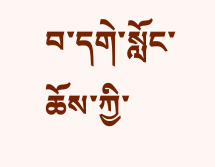བ་དགེ་སློང་ཆོས་ཀྱི་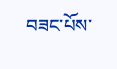བཟང་པོས་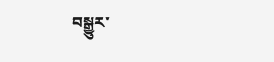བསྒྱུར་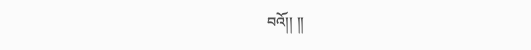བའོ།། །།